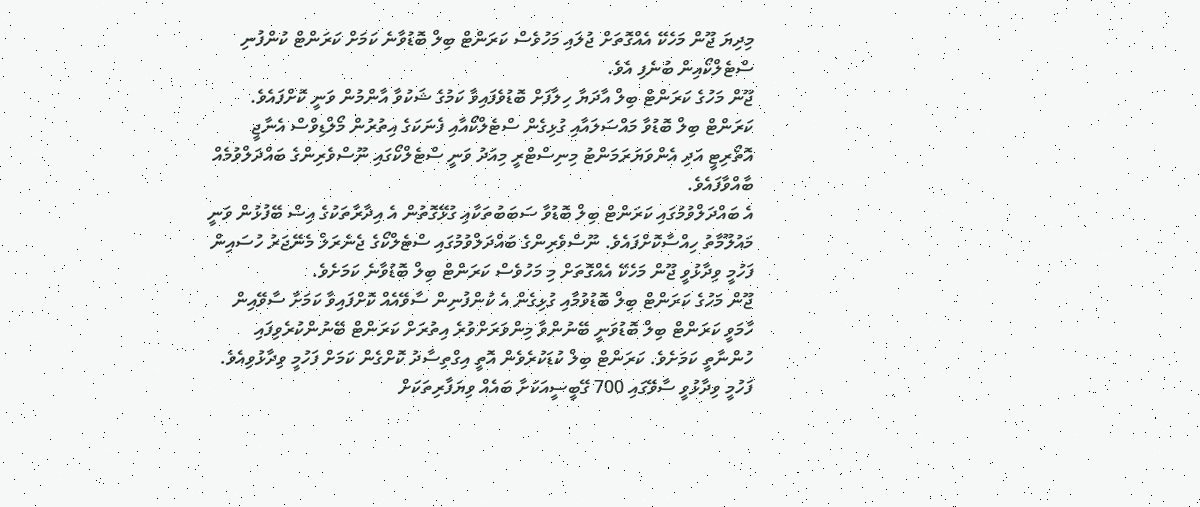މިދިޔަ ޖޫން މަހެކޭ އެއްގޮތަށް ޖުލައި މަހުވެސް ކަރަންޓް ބިލް ބޮޑުވާނެ ކަމަށް ކަރަންޓް ކުންފުނި ސްޓެލްކޯއިން ބުނެފި އެވެ.
ޖޫން މަހުގެ ކަރަންޓް ބިލް އާދަޔާ ހިލާފަށް ބޮޑުވެފައިވާ ކަމުގެ ޝަކުވާ އާންމުން ވަނީ ކޮށްފައެވެ.
ކަރަންޓް ބިލް ބޮޑުވާ މައްސަލައާއި ގުޅިގެން ސްޓެލްކޯއާއި ފެނަކަގެ އިތުރުން މޯލްޑިވްސް އެނާޖީ އޮތޯރިޓީ އަދި އެންވަޔަރަމަންޓު މިނިސްޓްރީ މިއަދު ވަނީ ސްޓެލްކޯގައި ނޫސްވެރިންގެ ބައްދަލްވުމެއް ބާއްވާފައެވެ.
އެ ބައްދަލްވުމުގައި ކަރަންޓް ބިލް ބޮޑުވާ ސަބަބުތަކާއި ގުޅޭގޮތުން އެ އިދާރާތަކުގެ އިސް ބޭފުޅުން ވަނީ މައުލޫމާތު ހިއްސާކޮށްފައެވެ. ނޫސްވެރިންގެ ބައްދަލްވުމުގައި ސްޓެލްކޯގެ ޖެނެރަލް މެނޭޖަރު ހުސައިން ފަހުމީ ވިދާޅުވީ ޖޫން މަހެކޭ އެއްގޮތަށް މި މަހުވެސް ކަރަންޓް ބިލް ބޮޑުވާނެ ކަމަށެވެ.
ޖޫން މަހުގެ ކަރަންޓް ބިލް ބޮޑުވުމާއި ގުޅިގެން އެ ކުންފުނިން ސާވޭއެއް ކޮށްފައިވާ ކަމަށާ ސާވޭއިން ހާމަވީ ކަރަންޓް ބިލް ބޮޑުވަނީ ބޭނުންވާ މިންވަރަށްވުރެ އިތުރަށް ކަރަންޓް ބޭނުންކުރެވިފައި ހުންނާތީ ކަމަށެވެ. ކަރަންޓް ބިލް ކުޑަކުރެވެން އޮތީ އިގްތިސާދު ކޮށްގެން ކަމަށް ފަހުމީ ވިދާޅުވިއެވެ.
ފަހުމީ ވިދާޅުވީ ސާވޭގައި 700 ގޭބީސީއަކަށާ ބައެއް ވިޔަފާރިތަކަށް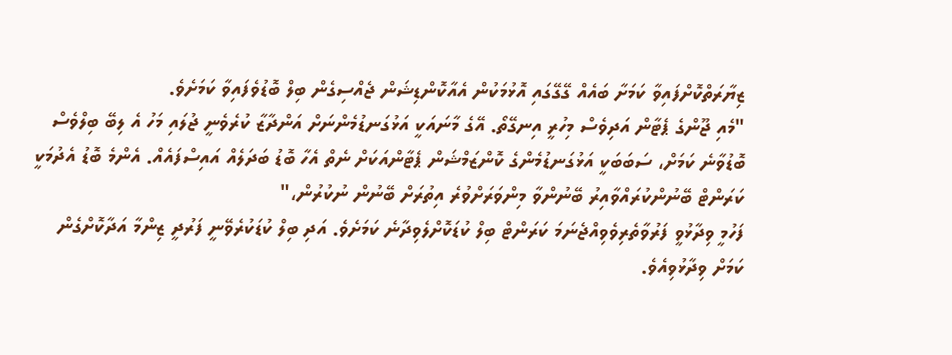ޒިޔާރަތްކޮށްފައިވާ ކަމަށާ ބައެއް ގޭގޭގައި އޮޅުމަކުން އެއާކޮންޑިޝަން ޖެއްސިގެން ބިލް ބޮޑުވެފައިވާ ކަމަށެވެ.
"މެއި ޖޫންގެ ޕެޓާން އަދިވެސް މިހުރީ އިނގޭތޯ. އޭގެ މާނައަކީ އަޅުގަނޑުމެންނަށް އަންދާޒާ ކުރެވެނީ ޖުލައި މަހު އެ ލިބޭ ބިލްވެސް ބޮޑުވާނެ ކަމަށް، ސަބަބަކީ އަޅުގަނޑުމެންގެ ކޮންޒަމްޝަން ޕެޓާންއަކަށް ނެތް އެހާ ބޮޑު ބަދަލެއް އައިސްފައެއް. އެންމެ ބޮޑު އެދުމަކީ ކަރަންޓް ބޭނުންކުރައްވާއިރު ބޭނުންވާ މިންވަރަށްވުރެ އިތުރަށް ބޭނުން ނުކުރުން،"
ފަހުމީ ވިދާޅުވީ ފަރުވާތެރިވެވިއްޖެނަމަ ކަރަންޓް ބިލް ކުޑަކޮށްލެވިދާނެ ކަމަށެވެ. އަދި ބިލް ކުޑަކުރެވޭނީ ފަރުދީ ޒިންމާ އަދާކޮށްގެން ކަމަށް ވިދާޅުވިއެވެ.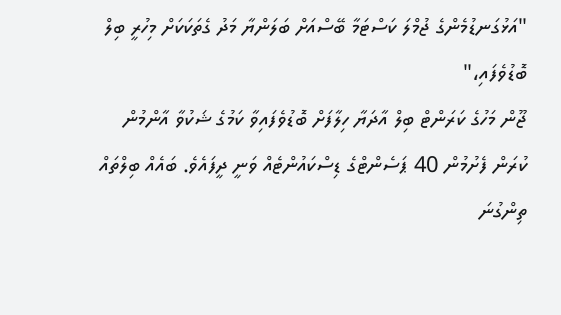"އަޅުގަނޑުމެންގެ ޖުމްލަ ކަސްޓަމާ ބޭސްއަށް ބަލަންޔާ މަދު ގެތަކަކަށް މިހުރީ ބިލް ބޮޑުވެފައި،"
ޖޫން މަހުގެ ކަރަންޓް ބިލް އާދަޔާ ހިލާފަށް ބޮޑުވެފައިވާ ކަމުގެ ޝަކުވާ އާންމުން ކުރަން ފެށުމުން 40 ޕަސެންޓްގެ ޑިސްކައުންޓެއް ވަނީ ދީފައެވެ. ބައެއް ބިލްތައް ތިންގުނަ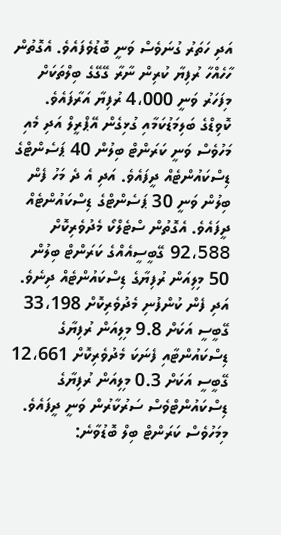އަދި ހަތަރު ގުނަވެސް ވަނީ ބޮޑުވެފައެވެ. އެގޮތުން ހާހެއްހާ ރުފިޔާ ކުރިން ނާރާ ގޭގޭގެ ބިލްތަކަށް މިފަހަރު ވަނީ 4،000 ރުފިޔާ އަރާފައެވެ.
ކޮވިޑްގެ ބަލިމަޑުކަމާއި ގުޅިގެން އޭޕްރީލް އަދި މެއި މަހުވެސް ވަނީ ކަރަންޓް ބިލުން 40 ޕަސެންޓްގެ ޑިސްކައުންޓެއް ދީފައެވެ. އަދި އެ ދެ މަހު ފެން ބިލުން ވަނީ 30 ޕަސެންޓްގެ ޑިސްކައުންޓެއް ދީފައެވެ. އެގޮތުން ސްޓެލްކޯ މެދުވެރިކޮށް 92،588 ގޭބީސީއެއްގެ ކަރަންޓް ބިލުން 50 މިލިއަން ރުފިޔާގެ ޑިސްކައުންޓެއް ދިނެވެ. އަދި ފެން ކުންފުނި މެދުވެރިކޮށް 33،198 ގޭބީސީ އަކަށް 9.8 މިލިއަން ރުފިޔާގެ ޑިސްކައުންޓާއި ފެނަކަ މެދުވެރިކޮށް 12،661 ގޭބީސީ އަކަށް 0.3 މިލިއަން ރުފިޔާގެ ޑިސްކައުންޓްވެސް ސަރުކާރުން ވަނީ ދީފައެވެ.
މިމަހުވެސް ކަރަންޓް ބިލް ބޮޑުވާނެ: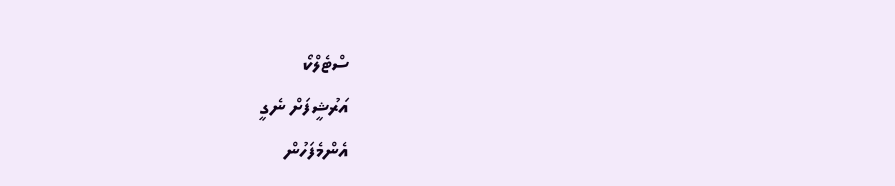ސްޓެލްކޯ
އަރުޝީފަށް ނެގީ
އެންމެފަހުން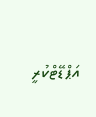އަޕްޑޭޓްކުރީ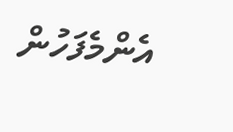އެންމެފަހުން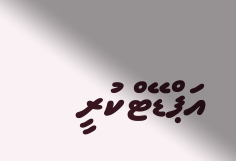އަޕްޑޭޓްކުރީ